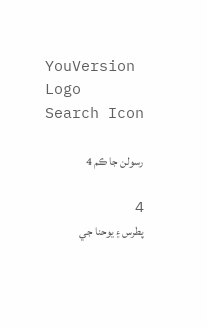YouVersion Logo
Search Icon

رسولن جا ڪم 4

4
پطرس ۽ يوحنا جي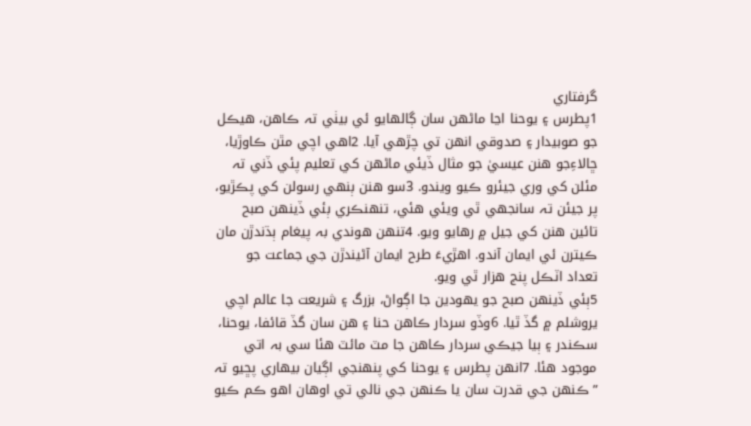گرفتاري
1پطرس ۽ يوحنا اڃا ماڻھن سان ڳالھايو ئي بيٺي تہ ڪاھن، ھيڪل جو صوبيدار ۽ صدوقي انھن تي چڙھي آيا. 2اھي اچي مٿن ڪاوڙيا، ڇالاءِجو ھنن عيسيٰ جو مثال ڏيئي ماڻھن کي تعليم پئي ڏني تہ مئلن کي وري جيئرو ڪيو ويندو. 3سو ھنن ٻنھي رسولن کي پڪڙيو، پر جيئن تہ سانجھي ٿي ويئي ھئي، تنھنڪري ٻئي ڏينھن صبح تائين ھنن کي جيل ۾ رھايو ويو. 4تنھن ھوندي بہ پيغام ٻڌندڙن مان ڪيترن ئي ايمان آندو. اھڙيءَ طرح ايمان آڻيندڙن جي جماعت جو تعداد اٽڪل پنج ھزار ٿي ويو.
5ٻئي ڏينھن صبح جو يھودين جا اڳواڻ، بزرگ ۽ شريعت جا عالم اچي يروشلم ۾ گڏ ٿيا. 6وڏو سردار ڪاھن حنا ۽ ھن سان گڏ قائفا، يوحنا، سڪندر ۽ ٻيا جيڪي سردار ڪاھن جا مٽ مائٽ ھئا سي بہ اتي موجود ھئا. 7انھن پطرس ۽ يوحنا کي پنھنجي اڳيان بيھاري پڇيو تہ ”ڪنھن جي قدرت سان يا ڪنھن جي نالي تي اوھان اھو ڪم ڪيو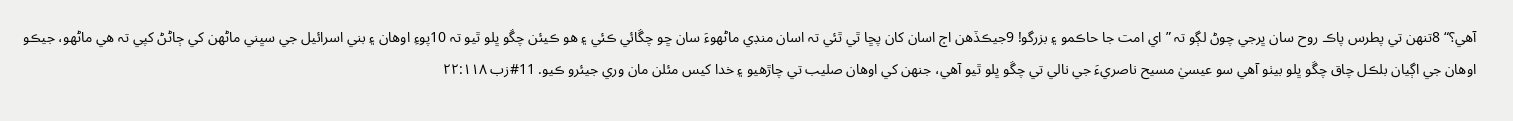آھي؟“ 8تنھن تي پطرس پاڪ روح سان ڀرجي چوڻ لڳو تہ ”اي امت جا حاڪمو ۽ بزرگو! 9جيڪڏھن اڄ اسان کان پڇا ٿي ٿئي تہ اسان منڊي ماڻھوءَ سان ڇو چڱائي ڪئي ۽ ھو ڪيئن چڱو ڀلو ٿيو تہ 10پوءِ اوھان ۽ بني اسرائيل جي سڀني ماڻھن کي ڄاڻڻ کپي تہ ھي ماڻھو، جيڪو اوھان جي اڳيان بلڪل چاق چڱو ڀلو بيٺو آھي سو عيسيٰ مسيح ناصريءَ جي نالي تي چڱو ڀلو ٿيو آھي، جنھن کي اوھان صليب تي چاڙھيو ۽ خدا کيس مئلن مان وري جيئرو ڪيو. 11#زب ۲۲:۱۱۸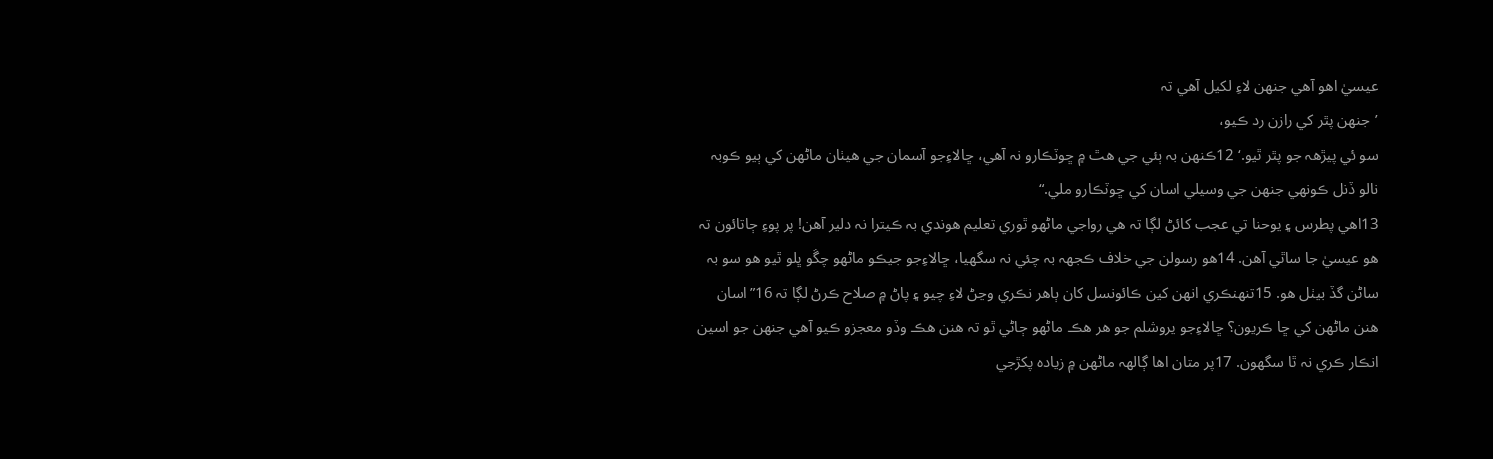عيسيٰ اھو آھي جنھن لاءِ لکيل آھي تہ
’جنھن پٿر کي رازن رد ڪيو،
سو ئي پيڙھہ جو پٿر ٿيو.‘ 12ڪنھن بہ ٻئي جي ھٿ ۾ ڇوٽڪارو نہ آھي، ڇالاءِجو آسمان جي ھيٺان ماڻھن کي ٻيو ڪوبہ نالو ڏنل ڪونھي جنھن جي وسيلي اسان کي ڇوٽڪارو ملي.“
13اھي پطرس ۽ يوحنا تي عجب کائڻ لڳا تہ ھي رواجي ماڻھو ٿوري تعليم ھوندي بہ ڪيترا نہ دلير آھن! پر پوءِ ڄاتائون تہ ھو عيسيٰ جا ساٿي آھن. 14ھو رسولن جي خلاف ڪجھہ بہ چئي نہ سگھيا، ڇالاءِجو جيڪو ماڻھو چڱو ڀلو ٿيو ھو سو بہ ساڻن گڏ بيٺل ھو. 15تنھنڪري انھن کين ڪائونسل کان ٻاھر نڪري وڃڻ لاءِ چيو ۽ پاڻ ۾ صلاح ڪرڻ لڳا تہ 16”اسان ھنن ماڻھن کي ڇا ڪريون؟ ڇالاءِجو يروشلم جو ھر ھڪ ماڻھو ڄاڻي ٿو تہ ھنن ھڪ وڏو معجزو ڪيو آھي جنھن جو اسين انڪار ڪري نہ ٿا سگھون. 17پر متان اھا ڳالھہ ماڻھن ۾ زيادہ پکڙجي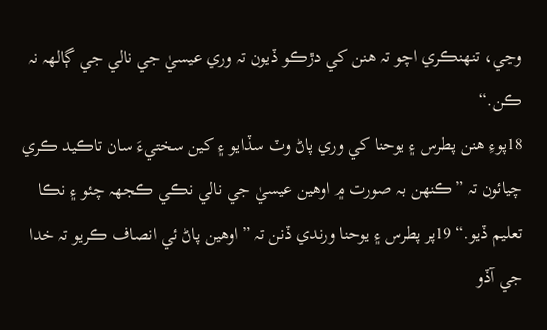وڃي، تنھنڪري اچو تہ ھنن کي دڙڪو ڏيون تہ وري عيسيٰ جي نالي جي ڳالھہ نہ ڪن.“
18پوءِ ھنن پطرس ۽ يوحنا کي وري پاڻ وٽ سڏايو ۽ کين سختيءَ سان تاڪيد ڪري چيائون تہ ”ڪنھن بہ صورت ۾ اوھين عيسيٰ جي نالي نڪي ڪجھہ چئو ۽ نڪا تعليم ڏيو.“ 19پر پطرس ۽ يوحنا ورندي ڏنن تہ ”اوھين پاڻ ئي انصاف ڪريو تہ خدا جي آڏو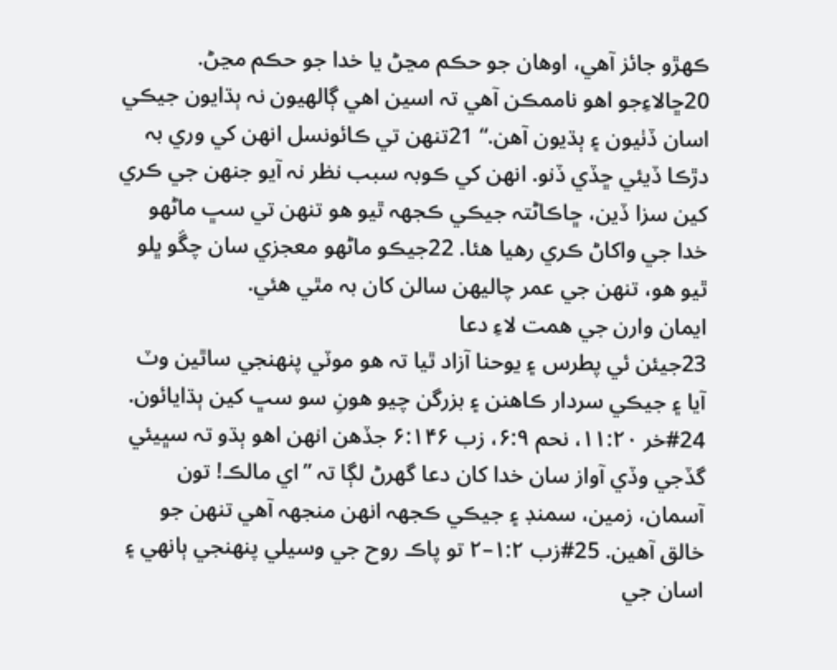ڪھڙو جائز آھي، اوھان جو حڪم مڃڻ يا خدا جو حڪم مڃڻ. 20ڇالاءِجو اھو ناممڪن آھي تہ اسين اھي ڳالھيون نہ ٻڌايون جيڪي اسان ڏٺيون ۽ ٻڌيون آھن.“ 21تنھن تي ڪائونسل انھن کي وري بہ دڙڪا ڏيئي ڇڏي ڏنو. انھن کي ڪوبہ سبب نظر نہ آيو جنھن جي ڪري کين سزا ڏين، ڇاڪاڻتہ جيڪي ڪجھہ ٿيو ھو تنھن تي سڀ ماڻھو خدا جي واکاڻ ڪري رھيا ھئا. 22جيڪو ماڻھو معجزي سان چڱو ڀلو ٿيو ھو، تنھن جي عمر چاليھن سالن کان بہ مٿي ھئي.
ايمان وارن جي ھمت لاءِ دعا
23جيئن ئي پطرس ۽ يوحنا آزاد ٿيا تہ ھو موٽي پنھنجي ساٿين وٽ آيا ۽ جيڪي سردار ڪاھنن ۽ بزرگن چيو ھونِ سو سڀ کين ٻڌايائون. 24#خر ۱۱:۲۰، نحم ۶:۹، زب ۶:۱۴۶ جڏھن انھن اھو ٻڌو تہ سڀيئي گڏجي وڏي آواز سان خدا کان دعا گھرڻ لڳا تہ ”اي مالڪ! تون آسمان، زمين، سمنڊ ۽ جيڪي ڪجھہ انھن منجھہ آھي تنھن جو خالق آھين. 25#زب ۱:۲–۲ تو پاڪ روح جي وسيلي پنھنجي ٻانھي ۽ اسان جي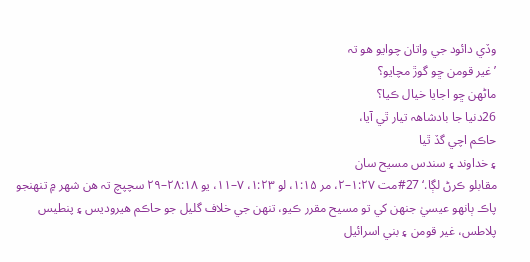وڏي دائود جي واتان چوايو ھو تہ
’غير قومن ڇو گوڙ مچايو؟
ماڻھن ڇو اجايا خيال ڪيا؟
26دنيا جا بادشاھہ تيار ٿي آيا،
حاڪم اچي گڏ ٿيا
۽ خداوند ۽ سندس مسيح سان
مقابلو ڪرڻ لڳا.‘ 27#مت ۱:۲۷–۲، مر ۱:۱۵، لو ۱:۲۳، ۷–۱۱، يو ۲۸:۱۸–۲۹ سچپچ تہ ھن شھر ۾ تنھنجو پاڪ ٻانھو عيسيٰ جنھن کي تو مسيح مقرر ڪيو، تنھن جي خلاف گليل جو حاڪم ھيروديس ۽ پنطيس پلاطس، غير قومن ۽ بني اسرائيل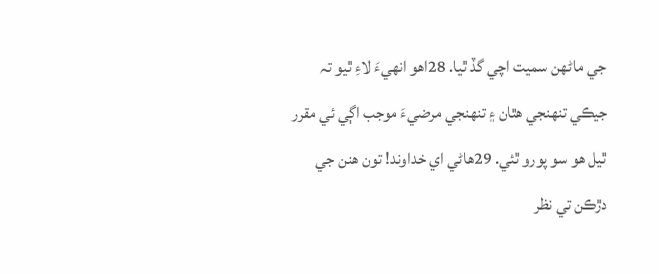جي ماڻھن سميت اچي گڏ ٿيا. 28اھو انھيءَ لاءِ ٿيو تہ جيڪي تنھنجي ھٿان ۽ تنھنجي مرضيءَ موجب اڳي ئي مقرر ٿيل ھو سو پورو ٿئي. 29ھاڻي اي خداوند! تون ھنن جي دڙڪن تي نظر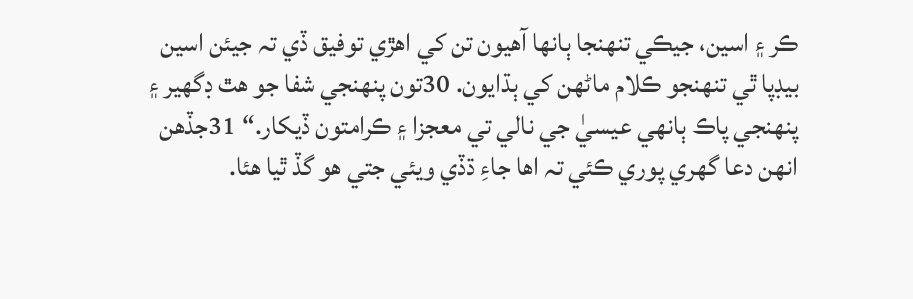ڪر ۽ اسين، جيڪي تنھنجا ٻانھا آھيون تن کي اھڙي توفيق ڏي تہ جيئن اسين بيڊپا ٿي تنھنجو ڪلام ماڻھن کي ٻڌايون. 30تون پنھنجي شفا جو ھٿ ڊگھير ۽ پنھنجي پاڪ ٻانھي عيسيٰ جي نالي تي معجزا ۽ ڪرامتون ڏيکار.“ 31جڏھن انھن دعا گھري پوري ڪئي تہ اھا جاءِ ڌڏي ويئي جتي ھو گڏ ٿيا ھئا.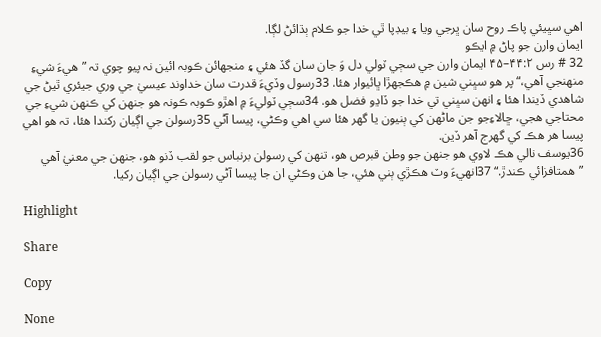اھي سڀيئي پاڪ روح سان ڀرجي ويا ۽ بيڊپا ٿي خدا جو ڪلام ٻڌائڻ لڳا.
ايمان وارن جو پاڻ ۾ ايڪو
32 # رس ۴۴:۲–۴۵ ايمان وارن جي سڄي ٽولي دل وَ جان سان گڏ ھئي ۽ منجھائن ڪوبہ ائين نہ پيو چوي تہ ”ھيءَ شيءِ منھنجي آھي،“ پر ھو سڀني شين ۾ ھڪجھڙا ڀائيوار ھئا. 33رسول وڏيءَ قدرت سان خداوند عيسيٰ جي وري جيئري ٿيڻ جي شاھدي ڏيندا ھئا ۽ انھن سڀني تي خدا جو ڏاڍو فضل ھو. 34سڄي ٽوليءَ ۾ اھڙو ڪوبہ ڪونہ ھو جنھن کي ڪنھن شيءِ جي محتاجي ھجي، ڇالاءِجو جن ماڻھن کي ٻنيون يا گھر ھئا سي اھي وڪڻي، پيسا آڻي 35رسولن جي اڳيان رکندا ھئا، تہ ھو اھي پيسا ھر ھڪ کي گھرج آھر ڏين.
36يوسف نالي ھڪ لاوي ھو جنھن جو وطن قبرص ھو، تنھن کي رسولن برنباس جو لقب ڏنو ھو، جنھن جي معنيٰ آھي ”ھمتافزائي ڪندڙ.“ 37انھيءَ وٽ ھڪڙي ٻني ھئي، جا ھن وڪڻي ان جا پيسا آڻي رسولن جي اڳيان رکيا.

Highlight

Share

Copy

None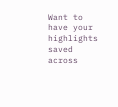Want to have your highlights saved across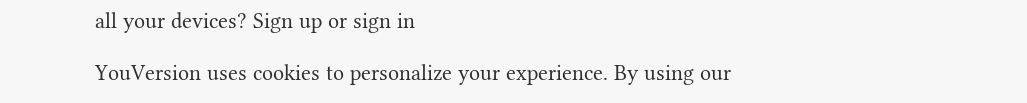all your devices? Sign up or sign in

YouVersion uses cookies to personalize your experience. By using our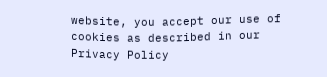website, you accept our use of cookies as described in our Privacy Policy